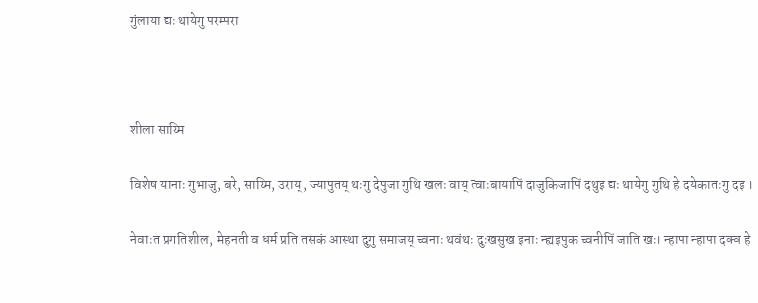गुंलाया द्यः थायेगु परम्परा



शीला साय्मि

विशेष यानाः गुभाजु, बरे, साय्मि, उराय्, ज्यापुतय् थःगु देपुजा गुथि खलः वाय् त्वाःबायापिं दाजुकिजापिं दथुइ द्यः थायेगु गुथि हे दयेकातःगु दइ ।

नेवाःत प्रगतिशील, मेहनती व धर्म प्रति तसकं आस्था दुगु समाजय् च्वनाः थवंथः दुःखसुख इनाः न्ह्यइपुक च्वनीपिं जाति खः। न्हापा न्हापा दक्व हे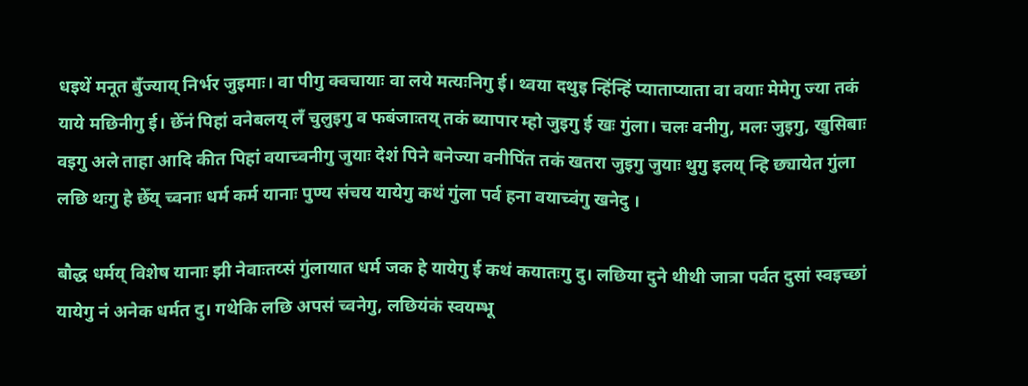धइथें मनूत बुँज्याय् निर्भर जुइमाः। वा पीगु क्वचायाः वा लये मत्यःनिगु ई। थ्वया दथुइ न्हिंन्हिं प्याताप्याता वा वयाः मेमेगु ज्या तकं याये मछिनीगु ई। छेँनं पिहां वनेबलय् लँ चुलुइगु व फबंजाःतय् तकं ब्यापार म्हो जुइगु ई खः गुंला। चलः वनीगु, मलः जुइगु, खुसिबाः वइगु अले ताहा आदि कीत पिहां वयाच्वनीगु जुयाः देशं पिने बनेज्या वनीपिंत तकं खतरा जुइगु जुयाः थुगु इलय् न्हि छ्यायेत गुंला लछि थःगु हे छेँय् च्वनाः धर्म कर्म यानाः पुण्य संचय यायेगु कथं गुंला पर्व हना वयाच्वंगु खनेदु ।

बौद्ध धर्मय् विशेष यानाः झी नेवाःतय्सं गुंलायात धर्म जक हे यायेगु ई कथं कयातःगु दु। लछिया दुने थीथी जात्रा पर्वत दुसां स्वइच्छां यायेगु नं अनेक धर्मत दु। गथेकि लछि अपसं च्वनेगु, लछियंकं स्वयम्भू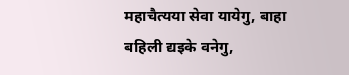महाचैत्यया सेवा यायेगु, बाहा बहिली द्यइके वनेगु,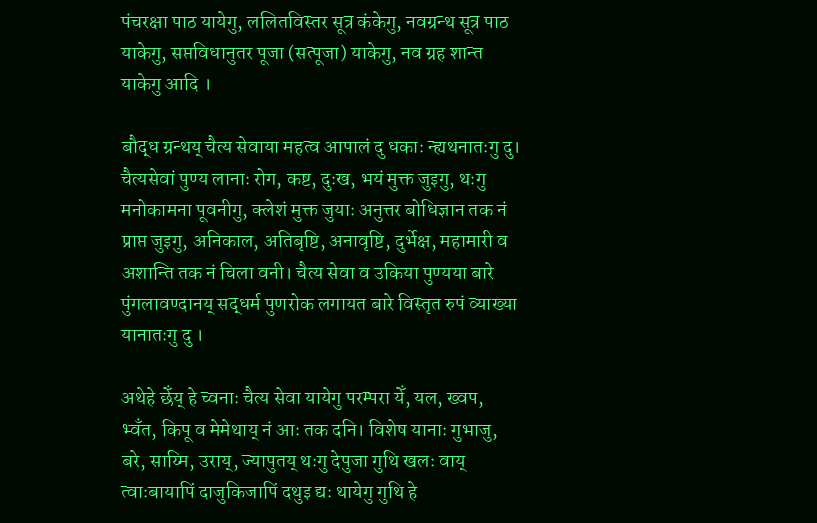पंचरक्षा पाठ यायेगु, ललितविस्तर सूत्र कंकेगु, नवग्रन्थ सूत्र पाठ याकेगु, सप्तविधानुतर पूजा (सत्पूजा) याकेगु, नव ग्रह शान्त याकेगु आदि ।

बौद्ध ग्रन्थय् चैत्य सेवाया महत्व आपालं दु धकाः न्ह्यथनातःगु दु। चैत्यसेवां पुण्य लानाः रोग, कष्ट, दुःख, भयं मुक्त जुइगु, थःगु मनोकामना पूवनीगु, क्लेशं मुक्त जुयाः अनुत्तर बोधिज्ञान तक नं प्राप्त जुइगु, अनिकाल, अतिबृष्टि, अनावृष्टि, दुर्भेक्ष, महामारी व अशान्ति तक नं चिला वनी। चैत्य सेवा व उकिया पुण्यया बारे पुंगलावण्दानय् सद्धर्म पुणरोक लगायत बारे विस्तृत रुपं व्याख्या यानातःगु दु ।

अथेहे छेँय् हे च्वनाः चैत्य सेवा यायेगु परम्परा येँ, यल, ख्वप, भ्वँत, किपू व मेमेथाय् नं आः तक दनि। विशेष यानाः गुभाजु, बरे, साय्मि, उराय्, ज्यापुतय् थःगु देपुजा गुथि खलः वाय् त्वाःबायापिं दाजुकिजापिं दथुइ द्यः थायेगु गुथि हे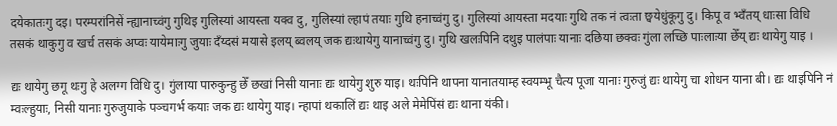दयेकातःगु दइ। परम्परांनिसें न्ह्यानाच्वंगु गुथिइ गुलिस्यां आयस्ता यक्व दु, गुलिस्यां ल्हापं तयाः गुथि हनाच्वंगु दु। गुलिस्यां आयस्ता मदयाः गुथि तक नं त्वःता छ्वयेधुंकूगु दु। किपू व भ्वँतय् धाःसा विधि तसकं थाकुगु व खर्च तसकं अप्वः यायेमाःगु जुयाः दँय्दसं मयासे इलय् ब्वलय् जक द्यःथायेगु यानाच्वंगु दु। गुथि खलःपिनि दथुइ पालंपाः यानाः दछिया छक्वः गुंला लच्छि पाःलाःया छेँय् द्यः थायेगु याइ ।

द्यः थायेगु छगू थःगु हे अलग्ग विधि दु। गुंलाया पारुकुन्हु छेँ छखां निसी यानाः द्यः थायेगु शुरु याइ। थःपिनि थापना यानातयाम्ह स्वयम्भू चैत्य पूजा यानाः गुरुजुं द्यः थायेगु चा शोधन याना बी। द्यः थाइपिनि नं म्वःल्हुयाः, निसी यानाः गुरुजुयाके पञ्चगर्भ कयाः जक द्यः थायेगु याइ। न्हापां थकालिं द्यः थाइ अले मेमेपिंसं द्यः थाना यंकी।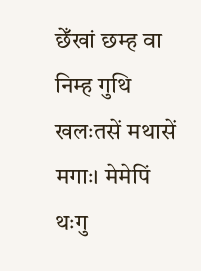छेँखां छम्ह वा निम्ह गुथि खलःतसें मथासें मगाः। मेमेपिं थःगु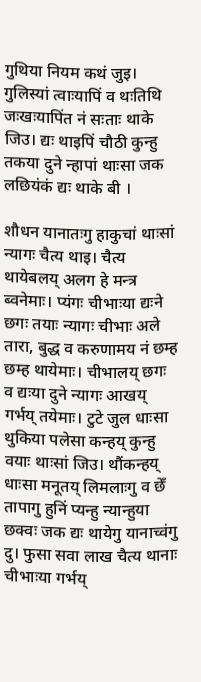गुथिया नियम कथं जुइ। गुलिस्यां त्वाःयापिं व थःतिथि जःखःयापिंत नं सःताः थाके जिउ। द्यः थाइपिं चौठी कुन्हु तकया दुने न्हापां थाःसा जक लछियंकं द्यः थाके बी ।

शौधन यानातःगु हाकुचां थाःसां न्यागः चैत्य थाइ। चैत्य थायेबलय् अलग हे मन्त्र ब्वनेमाः। प्यंगः चीभाःया द्यःने छगः तयाः न्यागः चीभाः अले तारा, बुद्ध व करुणामय नं छम्ह छम्ह थायेमाः। चीभालय् छगः व द्यःया दुने न्यागः आखय् गर्भय् तयेमाः। टुटे जुल धाःसा थुकिया पलेसा कन्हय् कुन्हु वयाः थाःसां जिउ। थौंकन्हय् धाःसा मनूतय् लिमलाःगु व छेँ तापागु हुनिं प्यन्हु न्यान्हुया छक्वः जक द्यः थायेगु यानाच्वंगु दु। फुसा सवा लाख चैत्य थानाः चीभाःया गर्भय्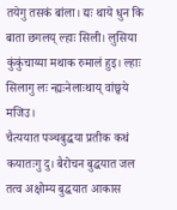तयेगु तसकं बांला। द्यः थाये धुन कि बाता छगलय् ल्हाः सिली। लुसिया कुंकुंचाय्या मथाक रुमालं हुइ। ल्हाः सिलागु लः न्ह्यःनेलाःथाय् वांछ्वये मजिउ।
चैत्ययात पञ्चबुद्धया प्रतीक कथं कयातःगु दु। बैरोचन बुद्धयात जल तत्व अक्षोम्य बुद्धयात आकास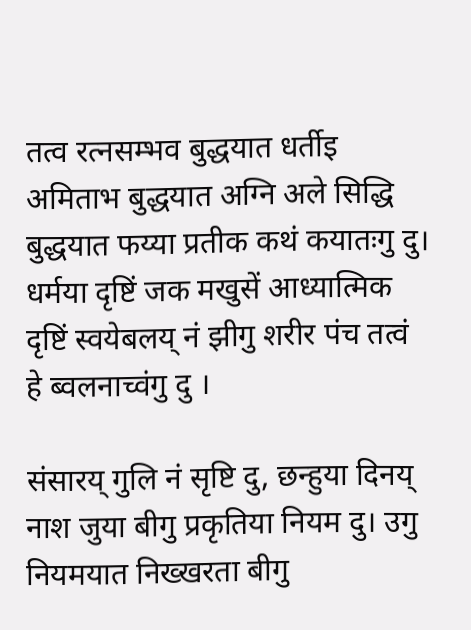तत्व रत्नसम्भव बुद्धयात धर्तीइ अमिताभ बुद्धयात अग्नि अले सिद्धि बुद्धयात फय्या प्रतीक कथं कयातःगु दु। धर्मया दृष्टिं जक मखुसें आध्यात्मिक दृष्टिं स्वयेबलय् नं झीगु शरीर पंच तत्वं हे ब्वलनाच्वंगु दु ।

संसारय् गुलि नं सृष्टि दु, छन्हुया दिनय् नाश जुया बीगु प्रकृतिया नियम दु। उगु नियमयात निख्खरता बीगु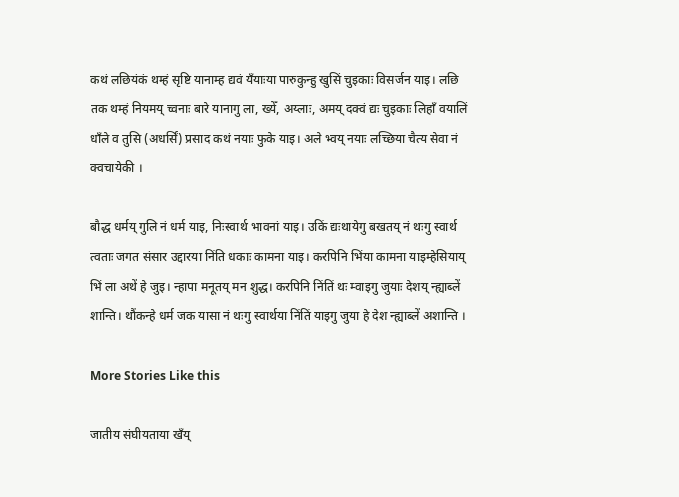कथं लछियंकं थम्हं सृष्टि यानाम्ह द्यवं यँयाःया पारुकुन्हु खुसिं चुइकाः विसर्जन याइ। लछि तक थम्हं नियमय् च्वनाः बारे यानागु ला, ख्येँ, अय्लाः, अमय् दक्वं द्यः चुइकाः लिहाँ वयालिं धाँले व तुसि (अधर्सिं) प्रसाद कथं नयाः फुके याइ। अले भ्वय् नयाः लच्छिया चैत्य सेवा नं क्वचायेकी ।

बौद्ध धर्मय् गुलि नं धर्म याइ, निःस्वार्थ भावनां याइ। उकिं द्यःथायेगु बखतय् नं थःगु स्वार्थ त्वताः जगत संसार उद्दारया निंति धकाः कामना याइ। करपिनि भिंया कामना याइम्हेसियाय् भिं ला अथें हे जुइ। न्हापा मनूतय् मन शुद्ध। करपिनि निंतिं थः म्वाइगु जुयाः देशय् न्ह्याब्लें शान्ति। थौंकन्हे धर्म जक यासा नं थःगु स्वार्थया निंतिं याइगु जुया हे देश न्ह्याब्लें अशान्ति ।

More Stories Like this

जातीय संघीयताया खँय्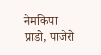नेमकिपा
प्राडो, पाजेरो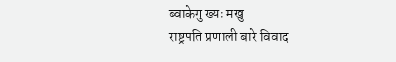ब्वाकेगु ख्यः मखु
राष्ट्रपति प्रणाली बारे विवाद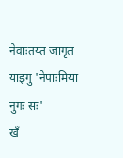नेवाःतय्त जागृत याइगु 'नेपाःमिया नुगः सः'
खँ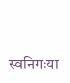स्वनिगःया